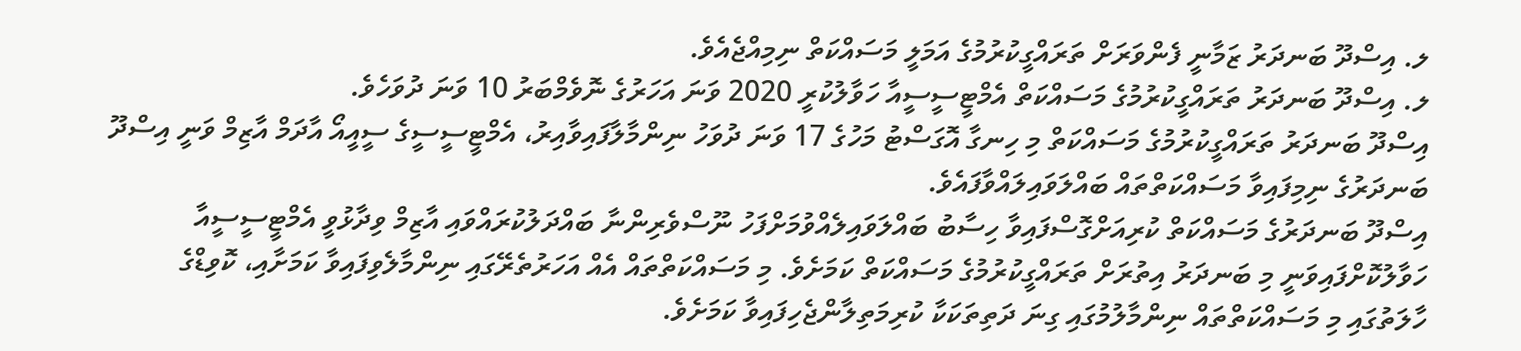ލ. އިސްދޫ ބަނދަރު ޒަމާނީ ފެންވަރަށް ތަރައްގީކުރުމުގެ އަމަލީ މަސައްކަތް ނިމިއްޖެއެވެ.
ލ. އިސްދޫ ބަނދަރު ތަރައްގީކުރުމުގެ މަސައްކަތް އެމްޓީސީސީއާ ހަވާލުކުރީ 2020 ވަނަ އަހަރުގެ ނޮވެމްބަރު 10 ވަނަ ދުވަހެވެ.
އިސްދޫ ބަނދަރު ތަރައްގީކުރުމުގެ މަސައްކަތް މި ހިނގާ އޮގަސްޓު މަހުގެ 17 ވަނަ ދުވަހު ނިންމާލާފައިވާއިރު، އެމްޓީސީސީގެ ސީއީއޯ އާދަމް އާޒިމް ވަނީ އިސްދޫ ބަނދަރުގެ ނިމިފައިވާ މަސައްކަތްތައް ބައްލަވައިލައްވާފައެވެ.
އިސްދޫ ބަނދަރުގެ މަސައްކަތް ކުރިއަށްގޮސްފައިވާ ހިސާބު ބައްލަވައިލެއްވުމަށްފަހު ނޫސްވެރިންނާ ބައްދަލުކުރައްވައި އާޒިމް ވިދާޅުވީ އެމްޓީސީސީއާ ހަވާލުކޮށްފައިވަނީ މި ބަނދަރު އިތުރަށް ތަރައްގީކުރުމުގެ މަސައްކަތް ކަމަށެވެ. މި މަސައްކަތްތައް އެއް އަހަރުތެރޭގައި ނިންމާލެވިފައިވާ ކަމަށާއި، ކޮވިޑްގެ ހާލަތުގައި މި މަސައްކަތްތައް ނިންމާލުމުގައި ގިނަ ދަތިތަކަކާ ކުރިމަތިލާންޖެހިފައިވާ ކަމަށެވެ.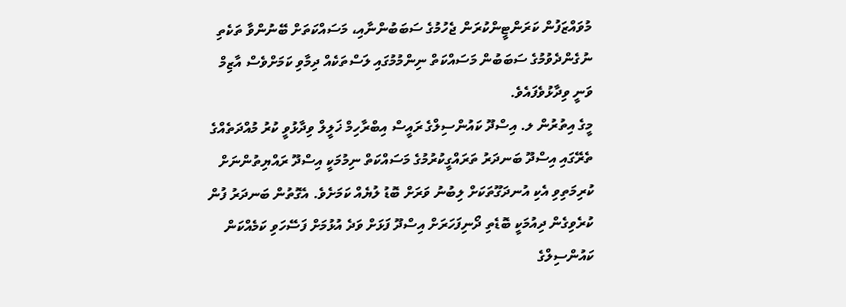މުވައްޒަފުން ކަރަންޓީންކުރަން ޖެހުމުގެ ސަބަބުންނާއި، މަސައްކަތަށް ބޭނުންވާ ތަކެތި ނުގެންދެވުމުގެ ސަބަބުން މަސައްކަތް ނިންމުމުގައި ލަސްތަކެއް ދިމާވި ކަމަށްވެސް އާޒިމް ވަނީ ވިދާޅުވެފައެވެ.
މީގެ އިތުރުން ލ. އިސްދޫ ކައުންސިލްގެ ރައީސް އިބްރާހިމް ޚަލީލް ވިދާޅުވީ ކުރު މުއްދަތެއްގެ ތެރޭގައި އިސްދޫ ބަނދަރު ތަރައްގީކުރުމުގެ މަސައްކަތް ނިމުމަކީ އިސްދޫ ރައްޔިތުންނަށް ކުރިމަތިވި އެކި އުނދަގޫތަކަށް ލިބުނު ވަރަށް ބޮޑު ލުޔެއް ކަމަށެވެ. އެގޮތުން ބަނދަރު ފުން ކުރެވިގެން ދިއުމަކީ ބޮޑެތި ދޯނިފަހަރަށް އިސްދޫ ފަޅަށް ވަދެ އުޅުމަށް ފަސޭހަވި ކަމެއްކަން ކައުންސިލްގެ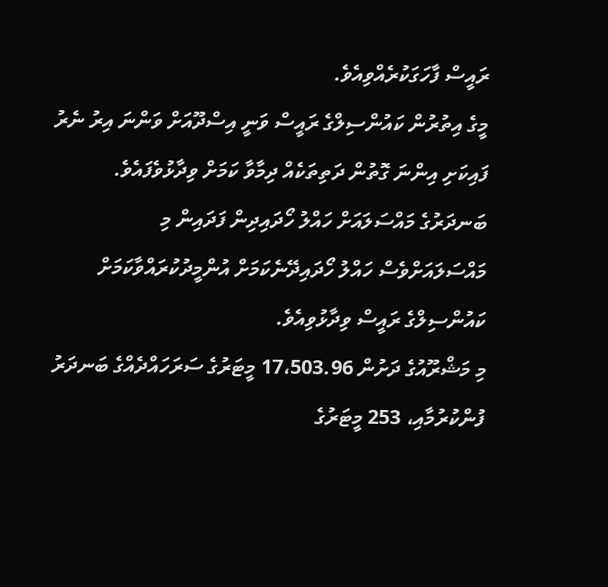ރައީސް ފާހަގަކުރެއްވިއެވެ.
މީގެ އިތުރުން ކައުންސިލްގެ ރައީސް ވަނީ އިސްދޫއަށް ވަންނަ އިރު ނެރު ފައިކަށި އިންނަ ގޮތުން ދަތިތަކެއް ދިމާވާ ކަމަށް ވިދާޅުވެފައެވެ. ބަނދަރުގެ މައްސަލައަށް ހައްލު ހޯދައިދިން ފަދައިން މި މައްސަލައަށްވެސް ހައްލު ހޯދައިދޭނެކަމަށް އުންމީދުކުރައްވާކަމަށް ކައުންސިލްގެ ރައީސް ވިދާޅުވިއެވެ.
މި މަޝްރޫއުގެ ދަށުން 17،503.96 މީޓަރުގެ ސަރަހައްދެއްގެ ބަނދަރު ފުންކުރުމާއި، 253 މީޓަރުގެ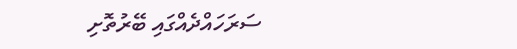ސަރަހައްދެއްގައި ބޭރުތޮށި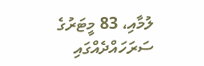ލުމާއި، 83 މީޓަރުގެ ސަރަހައްދެއްގައި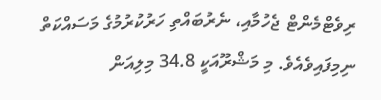ރިވެޓްމެންޓް ޖެހުމާއި، ނެރުބައްތި ހަރުކުރުމުގެ މަސައްކަތް ނިމިފައިވެއެވެ. މި މަޝްރޫއަކީ 34.8 މިލިއަން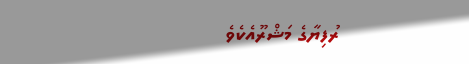ރުފިޔާގެ މަޝްރޫއެކެވެ